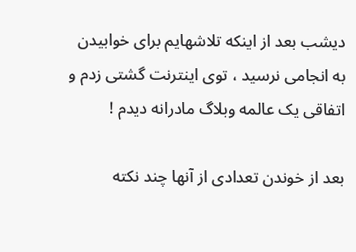دیشب بعد از اینکه تلاشهایم برای خوابیدن به انجامی نرسید ، توی اینترنت گشتی زدم و اتفاقی یک عالمه وبلاگ مادرانه دیدم !

بعد از خوندن تعدادی از آنها چند نکته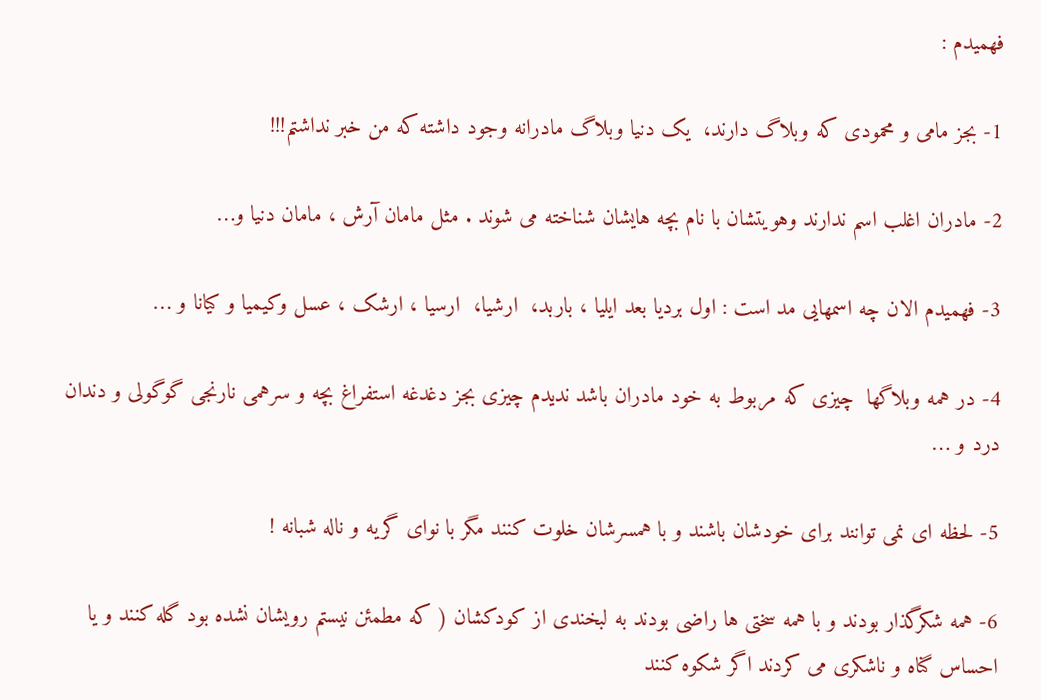فهمیدم :

1- بجز مامی و محمودی که وبلاگ دارند،  یک دنیا وبلاگ مادرانه وجود داشته که من خبر نداشتم!!!

2- مادران اغلب اسم ندارند وهویتشان با نام بچه هایشان شناخته می شوند . مثل مامان آرش ، مامان دنیا و…

3- فهمیدم الان چه اسمهایی مد است : اول بردیا بعد ایلیا ، باربد،  ارشیا،  ارسیا ، ارشک ، عسل وکیمیا و کیانا و …

4- در همه وبلاگها  چیزی که مربوط به خود مادران باشد ندیدم چیزی بجز دغدغه استفراغ بچه و سرهمی نارنجی گوگولی و دندان درد و …

5- لحظه ای نمی توانند برای خودشان باشند و با همسرشان خلوت کنند مگر با نوای گریه و ناله شبانه !

6- همه شکرگذار بودند و با همه سختی ها راضی بودند به لبخندی از کودکشان ( که مطمئن نیستم رویشان نشده بود گله کنند و یا احساس گناه و ناشکری می کردند اگر شکوه کنند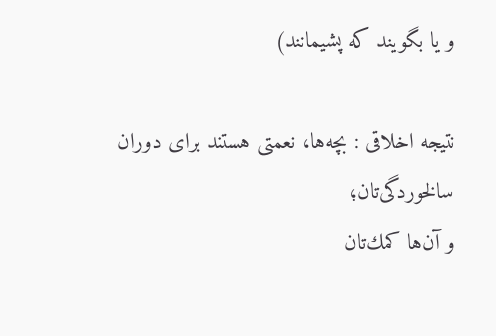و یا بگویند که پشیمانند)

نتیجه اخلاقی : بچه‌ها، نعمتی هستند برای دوران سالخوردگی‌تان؛
و آن‌ها كمك‌تان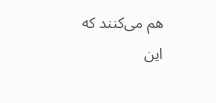هم می‌كنند كه اين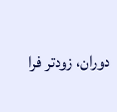دوران، زودتر فرا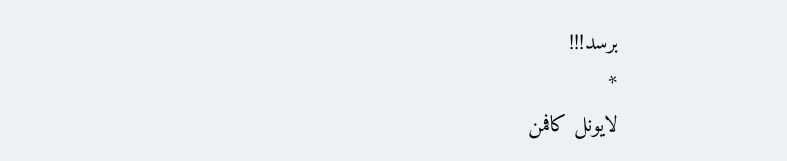برسد!!!
*
لايونل كافمن